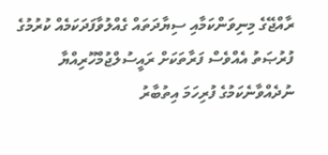ރާއްޖޭގެ މިނިވަންކަމާއި ސިޔާދަތައް ގެއްލުވާފަދަކަމެއް ކުރުމުގެ ފުރުޞަތު އެއްވެސް ފަރާތަކަށް ރައީސުލްޖުމްހޫރިއްޔާ ނުދެއްވާނެކަމުގެ ފުރިހަމަ އިތުބާރު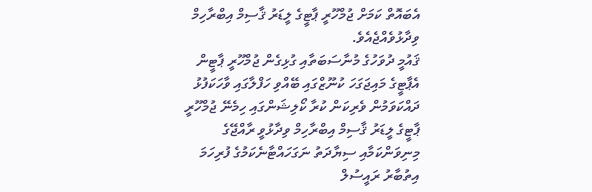އެބައޮތް ކަމަށް ޖުމްހޫރީ ޕާޓީގެ ލީޑަރު ޤާސިމް އިބްރާހިމް ވިދާޅުވެއްޖެއެވެ.
ޤައުމީ ދުވަހުގެ މުނާސަބަތާއި ގުޅިގެން ޖުމްހޫރީ ޕާޓީން އެޕާޓީގެ މައިޖަގަހަ ކުނޫޒްގައި ބޭއްވި ހަފްލާގައި ވާހަކަފުޅު ދައްކަވަމުން ވެރިކަން ކުރާ ކޯލިޝަންގައި ހިމެނޭ ޖުމްހޫރީ ޕާޓީގެ ލީޑަރު ޤާސިމް އިބްރާހިމް ވިދާޅުވީ ރާއްޖޭގެ މިނިވަންކަމާއި ސިޔާދަތު ނަގަހައްޓާނެކަމުގެ ފުރިހަމަ އިތުބާރު ރައީސުލް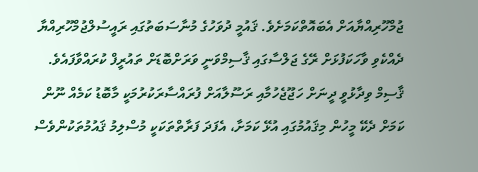ޖުމްހޫރިއްޔާއަށް އެބައޮތްކަމަށެވެ. ޤައުމީ ދުވަހުގެ މުނާސަބަތުގައި ރައީސުލްޖުމްހޫރިއްޔާ ދެއްކެވި ވާހަކަފުޅަށް ރޭގެ ޖަލްސާގައި ޤާސިމްވަނީ ވަރަށްބޮޑަށް ތައުރީފް ކުރައްވާފައެވެ.
ޤާސިމް ވިދާޅުވީ ދީނަށް ހަޖޫޖެހުމާއި ރަސޫލާއަށް ފުރައްސާރަކުރުމަކީ މާބޮޑު ކަމެއް ނޫން ކަމަށް ދެކޭ މީހުން މިޤައުމުގައި އުޅޭ ކަމަށާ، އެފަދަ ފަރާތްތަކަކީ މުސްލިމު ޤައުމުތަކުންވެސް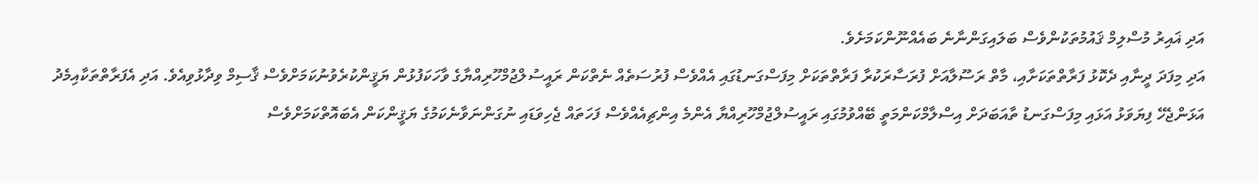އަދި ޣައިރު މުސްލިމް ޤައުމުތަކުންވެސް ބަލައިގަންނާނެ ބައެއްނޫންކަމަށެވެ.
އަދި މިފަދަ ދީނާއި ދެކޮޅު ފަރާތްތަކަށާއި، މާތް ރަސޫލާއަށް ފުރަސާރަކުރާ ފަރާތްތަކަށް މިފަސްގަނޑުގައި އެއްވެސް ފުރުސަތެއް ނެތްކަން ރައީސުލްޖުމްހޫރިއްޔާގެ ވާހަކަފުޅުން ޔަޤީންކުރެވުނުކަމަށްވެސް ޤާސިމް ވިދާޅުވިއެވެ. އަދި އެފަރާތްތަކާއިމެދު އަޅަންޖެހޭ ފިޔަވަޅު އަޅައި މިފަސްގަނޑު ތާއަބަދަށް އިސްލާމްކަންމަތީ ބޭއްވުމުގައި ރައީސުލްޖުމްހޫރިއްޔާ އެންމެ އިންޗިއެއްވެސް ފަހަތައް ޖެހިވަޑައި ނުގަންނަވާނެކަމުގެ ޔަޤީންކަން އެބައޮތްކަމަށްވެސް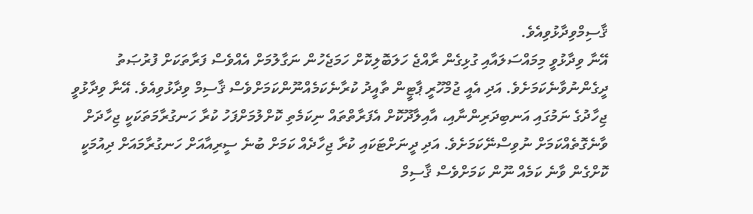ޤާސިމްވިދާޅުވިއެވެ.
އޭނާ ވިދާޅުވީ މިމައްސަލައާއި ގުޅިގެން ރާއްޖެ ހަލަބޮލިކޮށް ހަމަޖެހުން ނަގާލުމަށް އެއްވެސް ފަރާތަކަށް ފުރުޞަތު ދީގެންނުވާނެކަމަށެވެ. އަދި އެއީ ޖުމްހޫރީ ޕާޓީން ތާއީދު ކުރާނެކަމެއްނޫންކަމަށްވެސް ޤާސިމް ވިދާޅުވިއެވެ. އޭނާ ވިދާޅުވީ ޖިހާދުގެ ނަމުގައި އަނބިދަރިންނާއި، އާއިލާދޫކޮށް އެފަރާތްތައް ނިކަމެތި ކޮށްލުމަށްފަހު ކުރާ ހަނގުރާމަތަކަކީ ޖިހާދަށް ވާނެގޮތެއްކަމަށް ނުވިސްނޭކަމަށެވެ. އަދި ދީނަށްޓަކައި ކުރާ ޖިހާދެއް ކަމަށް ބުނެ ސީރިއާއަށް ހަނގުރާމައަށް ދިއުމަކީ ކޮށްގެން ވާނެ ކަމެއް ނޫން ކަމަށްވެސް ޤާސިމް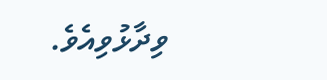ވިދާޅުވިއެވެ.